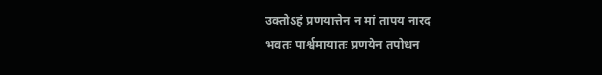उक्तोऽहं प्रणयात्तेन न मां तापय नारद
भवतः पार्श्वमायातः प्रणयेन तपोधन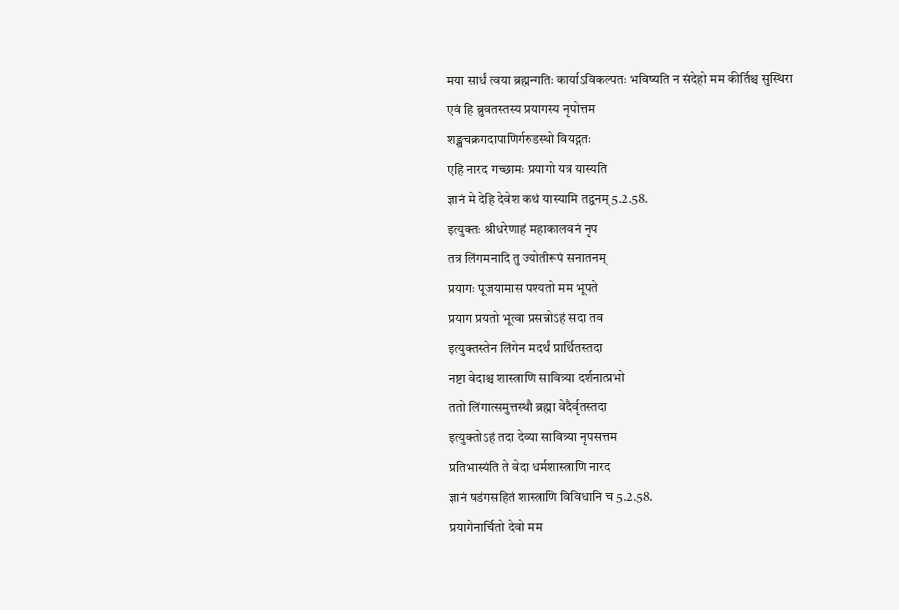मया सार्धं त्वया ब्रह्मन्गतिः कार्याऽविकल्पतः भविष्यति न संदेहो मम कीर्तिश्च सुस्थिरा
एवं हि ब्रुवतस्तस्य प्रयागस्य नृपोत्तम
शङ्खचक्रगदापाणिर्गरुडस्थो वियद्गतः
एहि नारद गच्छामः प्रयागो यत्र यास्यति
ज्ञानं मे देहि देवेश कथं यास्यामि तद्वनम् 5.2.58.
इत्युक्तः श्रीधरेणाहं महाकालवनं नृप
तत्र लिंगमनादि तु ज्योतीरूपं सनातनम्
प्रयागः पूजयामास पश्यतो मम भूपते
प्रयाग प्रयतो भूत्वा प्रसन्नोऽहं सदा तव
इत्युक्तस्तेन लिंगेन मदर्थं प्रार्थितस्तदा
नष्टा वेदाश्च शास्त्राणि सावित्र्या दर्शनात्प्रभो
ततो लिंगात्समुत्तस्थौ ब्रह्मा वेदैर्वृतस्तदा
इत्युक्तोऽहं तदा देव्या सावित्र्या नृपसत्तम
प्रतिभास्यंति ते वेदा धर्मशास्त्राणि नारद
ज्ञानं षडंगसहितं शास्त्राणि विविधानि च 5.2.58.
प्रयागेनार्चितो देवो मम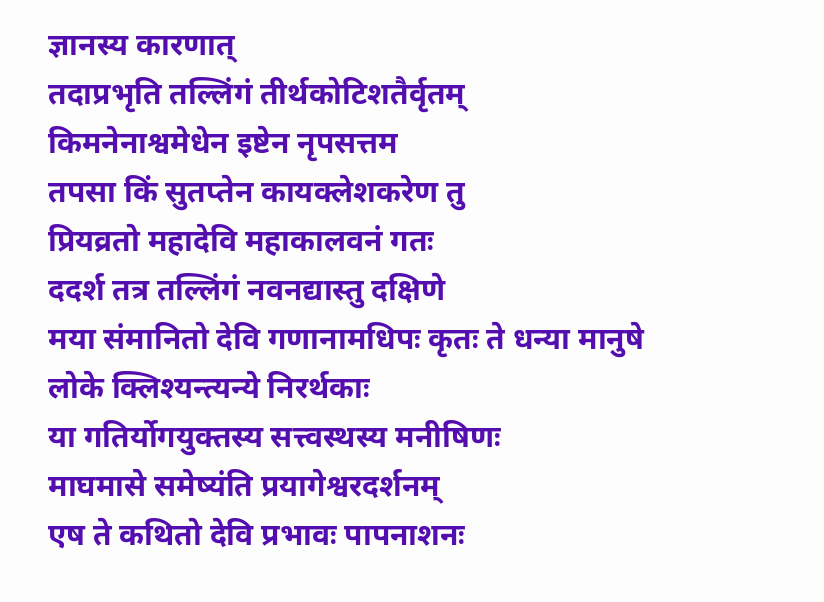ज्ञानस्य कारणात्
तदाप्रभृति तल्लिंगं तीर्थकोटिशतैर्वृतम्
किमनेनाश्वमेधेन इष्टेन नृपसत्तम
तपसा किं सुतप्तेन कायक्लेशकरेण तु
प्रियव्रतो महादेवि महाकालवनं गतः
ददर्श तत्र तल्लिंगं नवनद्यास्तु दक्षिणे
मया संमानितो देवि गणानामधिपः कृतः ते धन्या मानुषे लोके क्लिश्यन्त्यन्ये निरर्थकाः
या गतिर्योगयुक्तस्य सत्त्वस्थस्य मनीषिणः
माघमासे समेष्यंति प्रयागेश्वरदर्शनम्
एष ते कथितो देवि प्रभावः पापनाशनः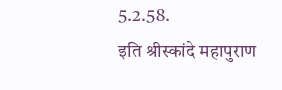5.2.58.
इति श्रीस्कांदे महापुराण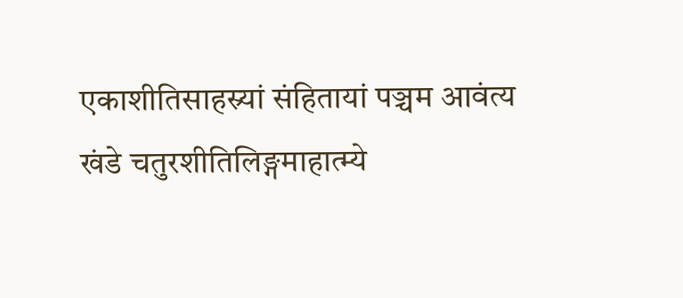एकाशीतिसाहस्र्यां संहितायां पञ्चम आवंत्य खंडे चतुरशीतिलिङ्गमाहात्म्ये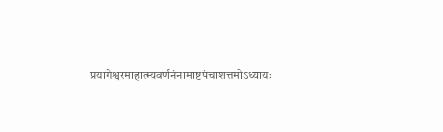प्रयागेश्वरमाहात्म्यवर्णनंनामाष्टपंचाशत्तमोऽध्यायः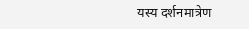यस्य दर्शनमात्रेण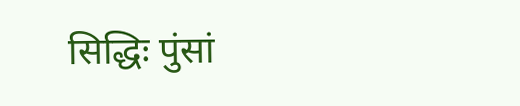सिद्धिः पुंसां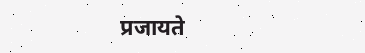प्रजायते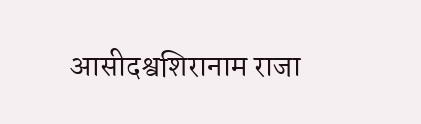आसीदश्वशिरानाम राजा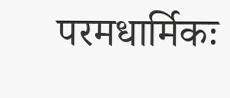परमधार्मिकः